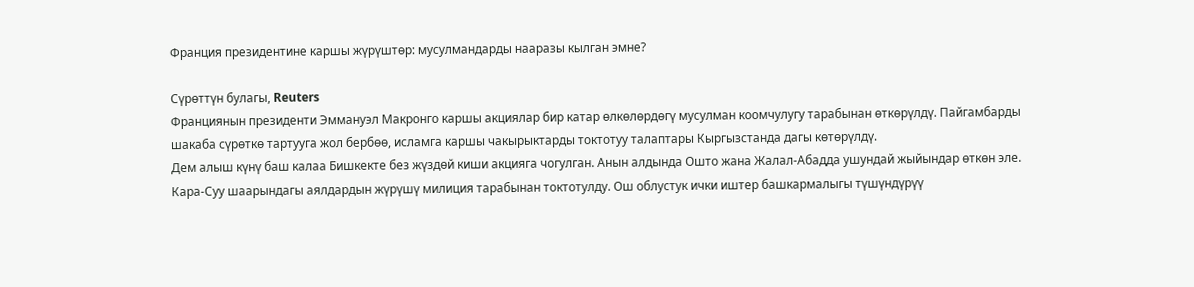Франция президентине каршы жүрүштөр: мусулмандарды нааразы кылган эмне?

Сүрөттүн булагы, Reuters
Франциянын президенти Эммануэл Макронго каршы акциялар бир катар өлкөлөрдөгү мусулман коомчулугу тарабынан өткөрүлдү. Пайгамбарды шакаба сүрөткө тартууга жол бербөө, исламга каршы чакырыктарды токтотуу талаптары Кыргызстанда дагы көтөрүлдү.
Дем алыш күнү баш калаа Бишкекте без жүздөй киши акцияга чогулган. Анын алдында Ошто жана Жалал-Абадда ушундай жыйындар өткөн эле. Кара-Суу шаарындагы аялдардын жүрүшү милиция тарабынан токтотулду. Ош облустук ички иштер башкармалыгы түшүндүрүү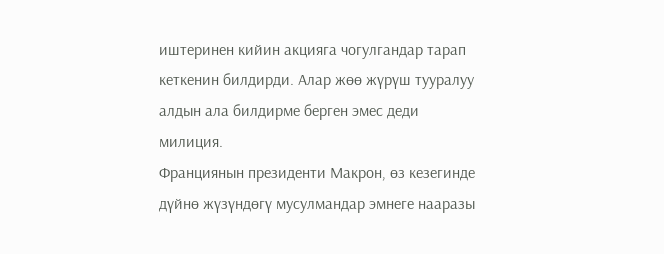иштеринен кийин акцияга чогулгандар тарап кеткенин билдирди. Алар жөө жүрүш тууралуу алдын ала билдирме берген эмес деди милиция.
Франциянын президенти Макрон, өз кезегинде дүйнө жүзүндөгү мусулмандар эмнеге нааразы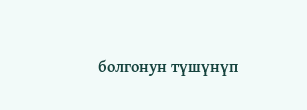болгонун түшүнүп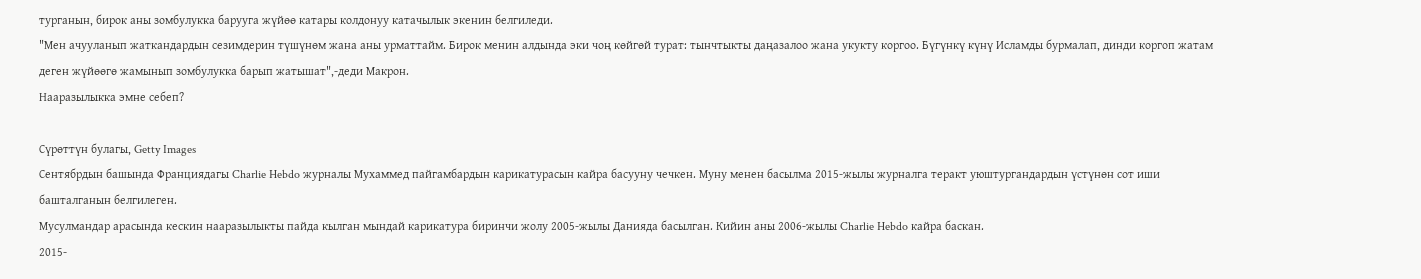турганын, бирок аны зомбулукка барууга жүйөө катары колдонуу катачылык экенин белгиледи.
"Мен ачууланып жаткандардын сезимдерин түшүнөм жана аны урматтайм. Бирок менин алдында эки чоң көйгөй турат: тынчтыкты даңазалоо жана укукту коргоо. Бүгүнкү күнү Исламды бурмалап, динди коргоп жатам деген жүйөөгө жамынып зомбулукка барып жатышат",-деди Макрон.
Нааразылыкка эмне себеп?

Сүрөттүн булагы, Getty Images
Сентябрдын башында Франциядагы Charlie Hebdo журналы Мухаммед пайгамбардын карикатурасын кайра басууну чечкен. Муну менен басылма 2015-жылы журналга теракт уюштургандардын үстүнөн сот иши башталганын белгилеген.
Мусулмандар арасында кескин нааразылыкты пайда кылган мындай карикатура биринчи жолу 2005-жылы Данияда басылган. Кийин аны 2006-жылы Charlie Hebdo кайра баскан.
2015-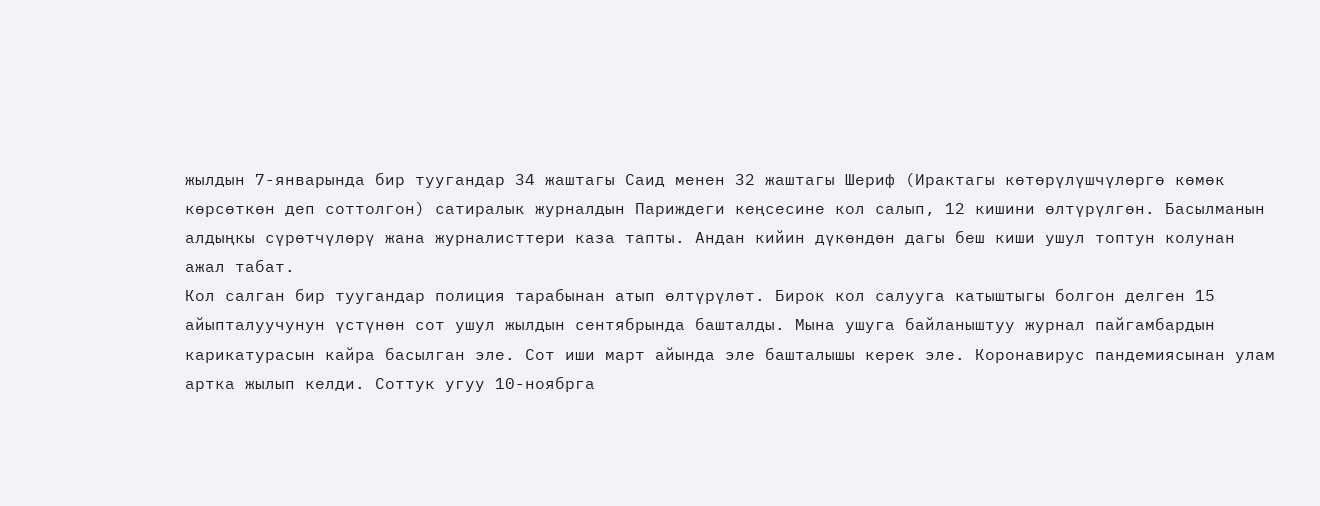жылдын 7-январында бир туугандар 34 жаштагы Саид менен 32 жаштагы Шериф (Ирактагы көтөрүлүшчүлөргө көмөк көрсөткөн деп соттолгон) сатиралык журналдын Париждеги кеңсесине кол салып, 12 кишини өлтүрүлгөн. Басылманын алдыңкы сүрөтчүлөрү жана журналисттери каза тапты. Андан кийин дүкөндөн дагы беш киши ушул топтун колунан ажал табат.
Кол салган бир туугандар полиция тарабынан атып өлтүрүлөт. Бирок кол салууга катыштыгы болгон делген 15 айыпталуучунун үстүнөн сот ушул жылдын сентябрында башталды. Мына ушуга байланыштуу журнал пайгамбардын карикатурасын кайра басылган эле. Сот иши март айында эле башталышы керек эле. Коронавирус пандемиясынан улам артка жылып келди. Соттук угуу 10-ноябрга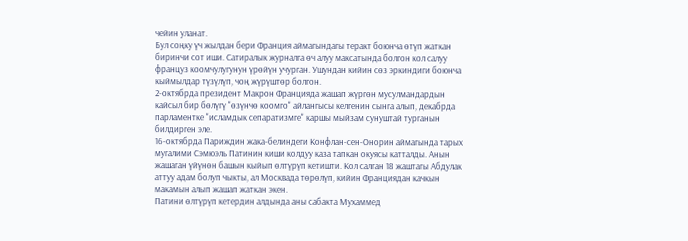чейин уланат.
Бул соңку үч жылдан бери Франция аймагындагы теракт боюнча өтүп жаткан биринчи сот иши. Сатиралык журналга өч алуу максатында болгон кол салуу француз коомчулугунун үрөйүн учурган. Ушундан кийин сөз эркиндиги боюнча кыймылдар түзүлүп, чоң жүрүштөр болгон.
2-октябрда президент Макрон Францияда жашап жүргөн мусулмандардын кайсыл бир бөлүгү "өзүнчө коомго" айлангысы келгенин сынга алып, декабрда парламентке "исламдык сепаратизмге" каршы мыйзам сунуштай турганын билдирген эле.
16-октябрда Париждин жака-белиндеги Конфлан-сен-Онорин аймагында тарых мугалими Сэмюэль Патинин киши колдуу каза тапкан окуясы катталды. Анын жашаган үйүнөн башын кыйып өлтүрүп кетишти. Кол салган 18 жаштагы Абдулак аттуу адам болуп чыкты, ал Москвада төрөлүп, кийин Франциядан качкын макамын алып жашап жаткан экен.
Патини өлтүрүп кетердин алдында аны сабакта Мухаммед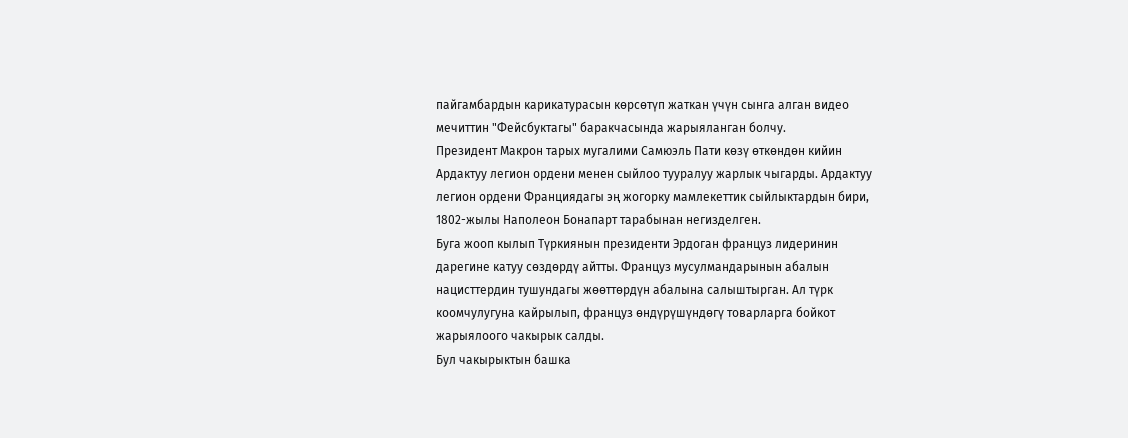пайгамбардын карикатурасын көрсөтүп жаткан үчүн сынга алган видео мечиттин "Фейсбуктагы" баракчасында жарыяланган болчу.
Президент Макрон тарых мугалими Самюэль Пати көзү өткөндөн кийин Ардактуу легион ордени менен сыйлоо тууралуу жарлык чыгарды. Ардактуу легион ордени Франциядагы эң жогорку мамлекеттик сыйлыктардын бири, 1802-жылы Наполеон Бонапарт тарабынан негизделген.
Буга жооп кылып Түркиянын президенти Эрдоган француз лидеринин дарегине катуу сөздөрдү айтты. Француз мусулмандарынын абалын нацисттердин тушундагы жөөттөрдүн абалына салыштырган. Ал түрк коомчулугуна кайрылып, француз өндүрүшүндөгү товарларга бойкот жарыялоого чакырык салды.
Бул чакырыктын башка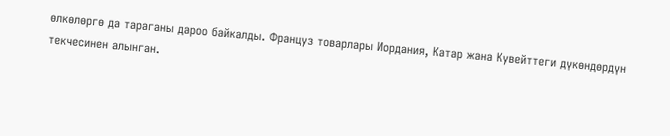өлкөлөргө да тараганы дароо байкалды. Француз товарлары Иордания, Катар жана Кувейттеги дүкөндөрдүн текчесинен алынган.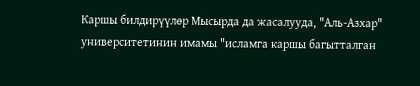Каршы билдирүүлөр Мысырда да жасалууда, "Аль-Азхар" университетинин имамы "исламга каршы багытталган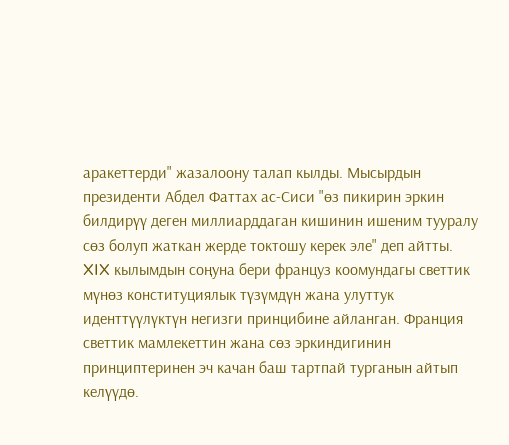аракеттерди" жазалоону талап кылды. Мысырдын президенти Абдел Фаттах ас-Сиси "өз пикирин эркин билдирүү деген миллиарддаган кишинин ишеним тууралу сөз болуп жаткан жерде токтошу керек эле" деп айтты.
XIX кылымдын соңуна бери француз коомундагы светтик мүнөз конституциялык түзүмдүн жана улуттук иденттүүлүктүн негизги принцибине айланган. Франция светтик мамлекеттин жана сөз эркиндигинин принциптеринен эч качан баш тартпай турганын айтып келүүдө.